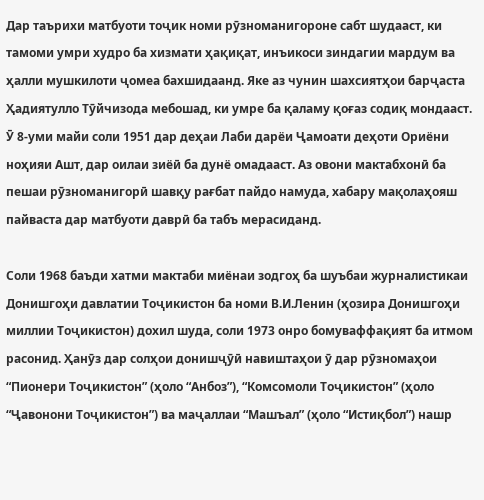Дар таърихи матбуоти тоҷик номи рӯзноманигороне сабт шудааст, ки тамоми умри худро ба хизмати ҳақиқат, инъикоси зиндагии мардум ва ҳалли мушкилоти ҷомеа бахшидаанд. Яке аз чунин шахсиятҳои барҷаста Ҳадиятулло Тӯйчизода мебошад, ки умре ба қаламу қоғаз содиқ мондааст. Ӯ 8-уми майи соли 1951 дар деҳаи Лаби дарёи Ҷамоати деҳоти Ориёни ноҳияи Ашт, дар оилаи зиёӣ ба дунё омадааст. Аз овони мактабхонӣ ба пешаи рӯзноманигорӣ шавқу рағбат пайдо намуда, хабару мақолаҳояш пайваста дар матбуоти даврӣ ба табъ мерасиданд.

Соли 1968 баъди хатми мактаби миёнаи зодгоҳ ба шуъбаи журналистикаи Донишгоҳи давлатии Тоҷикистон ба номи В.И.Ленин (ҳозира Донишгоҳи миллии Тоҷикистон) дохил шуда, соли 1973 онро бомуваффақият ба итмом расонид. Ҳанӯз дар солҳои донишҷӯӣ навиштаҳои ӯ дар рӯзномаҳои “Пионери Тоҷикистон” (ҳоло “Анбоз”), “Комсомоли Тоҷикистон” (ҳоло “Ҷавонони Тоҷикистон”) ва маҷаллаи “Машъал” (ҳоло “Истиқбол”) нашр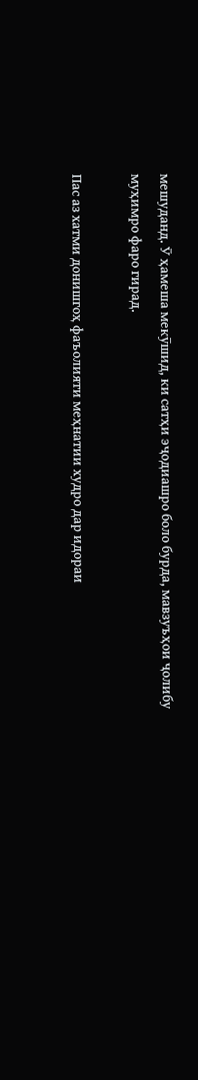мешуданд. Ӯ ҳамеша мекӯшид, ки сатҳи эҷодиашро боло бурда, мавзуъҳои ҷолибу муҳимро фаро гирад.

Пас аз хатми донишгоҳ фаъолияти меҳнатии худро дар идораи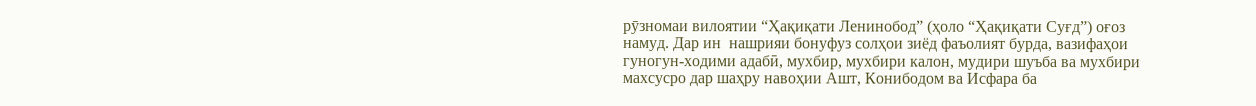рӯзномаи вилоятии “Ҳақиқати Ленинобод” (ҳоло “Ҳақиқати Суғд”) оғоз намуд. Дар ин  нашрияи бонуфуз солҳои зиёд фаъолият бурда, вазифаҳои гуногун-ходими адабӣ, мухбир, мухбири калон, мудири шуъба ва мухбири махсусро дар шаҳру навоҳии Ашт, Конибодом ва Исфара ба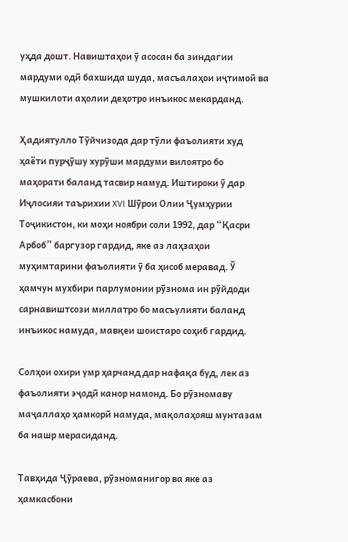уҳда дошт. Навиштаҳои ӯ асосан ба зиндагии мардуми одӣ бахшида шуда, масъалаҳои иҷтимоӣ ва мушкилоти аҳолии деҳотро инъикос мекарданд.

Ҳадиятулло Тӯйчизода дар тӯли фаъолияти худ ҳаёти пурҷӯшу хурӯши мардуми вилоятро бо маҳорати баланд тасвир намуд. Иштироки ӯ дар Иҷлосияи таърихии XVI Шӯрои Олии Ҷумҳурии Тоҷикистон, ки моҳи ноябри соли 1992, дар “Қасри Арбоб” баргузор гардид, яке аз лаҳзаҳои муҳимтарини фаъолияти ӯ ба ҳисоб меравад. Ӯ ҳамчун мухбири парлумонии рӯзнома ин рӯйдоди сарнавиштсози миллатро бо масъулияти баланд инъикос намуда, мавқеи шоистаро соҳиб гардид.

Солҳои охири умр ҳарчанд дар нафақа буд, лек аз фаъолияти эҷодӣ канор намонд. Бо рӯзномаву маҷаллаҳо ҳамкорӣ намуда, мақолаҳояш мунтазам ба нашр мерасиданд.

Тавҳида Ҷӯраева, рӯзноманигор ва яке аз ҳамкасбони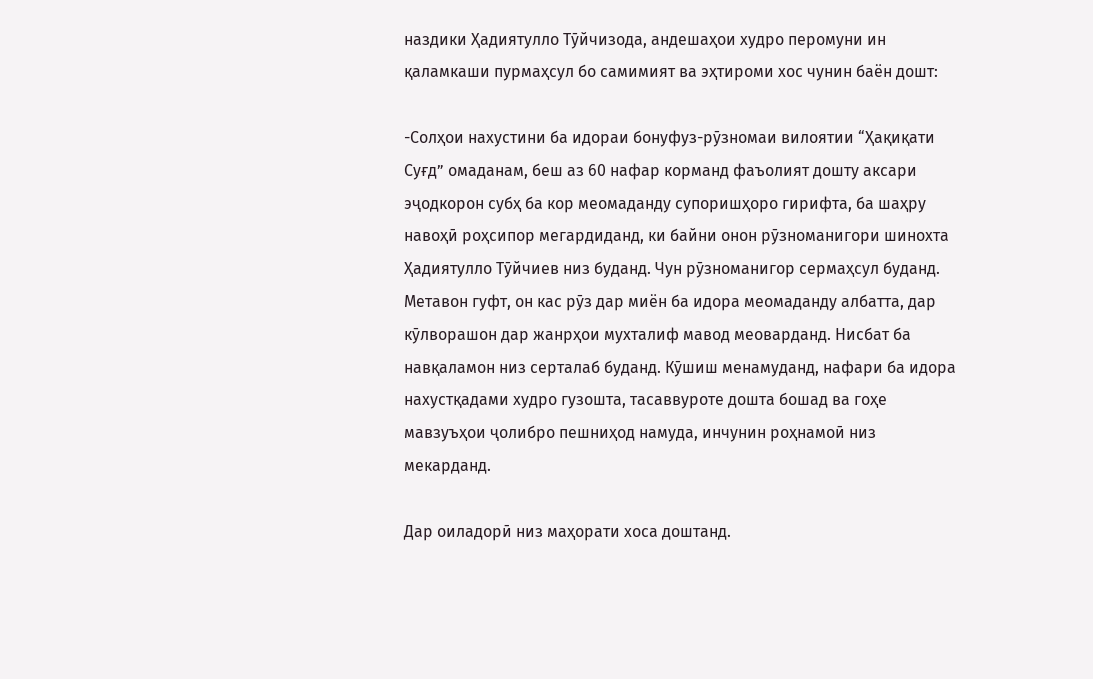наздики Ҳадиятулло Тӯйчизода, андешаҳои худро перомуни ин қаламкаши пурмаҳсул бо самимият ва эҳтироми хос чунин баён дошт:

-Солҳои нахустини ба идораи бонуфуз-рӯзномаи вилоятии “Ҳақиқати Суғд” омаданам, беш аз 60 нафар корманд фаъолият дошту аксари эҷодкорон субҳ ба кор меомаданду супоришҳоро гирифта, ба шаҳру навоҳӣ роҳсипор мегардиданд, ки байни онон рӯзноманигори шинохта Ҳадиятулло Тӯйчиев низ буданд. Чун рӯзноманигор сермаҳсул буданд. Метавон гуфт, он кас рӯз дар миён ба идора меомаданду албатта, дар кӯлворашон дар жанрҳои мухталиф мавод меоварданд. Нисбат ба навқаламон низ серталаб буданд. Кӯшиш менамуданд, нафари ба идора нахустқадами худро гузошта, тасаввуроте дошта бошад ва гоҳе мавзуъҳои ҷолибро пешниҳод намуда, инчунин роҳнамоӣ низ мекарданд.

Дар оиладорӣ низ маҳорати хоса доштанд.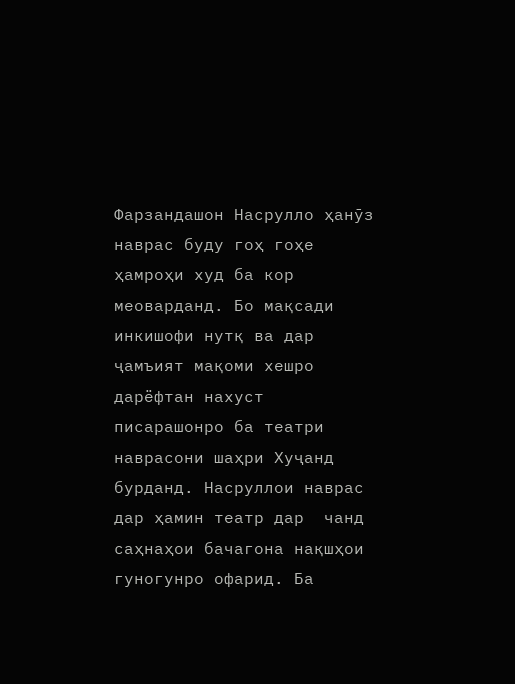Фарзандашон Насрулло ҳанӯз наврас буду гоҳ гоҳе ҳамроҳи худ ба кор меоварданд. Бо мақсади инкишофи нутқ ва дар ҷамъият мақоми хешро дарёфтан нахуст писарашонро ба театри наврасони шаҳри Хуҷанд бурданд. Насруллои наврас дар ҳамин театр дар  чанд саҳнаҳои бачагона нақшҳои гуногунро офарид. Ба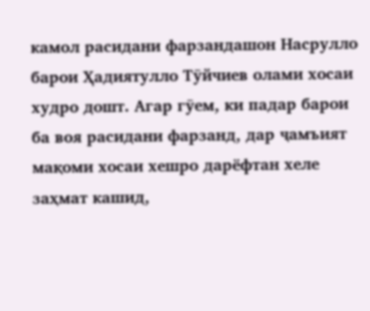камол расидани фарзандашон Насрулло барои Ҳадиятулло Тӯйчиев олами хосаи худро дошт. Агар гӯем, ки падар барои ба воя расидани фарзанд, дар ҷамъият мақоми хосаи хешро дарёфтан хеле заҳмат кашид,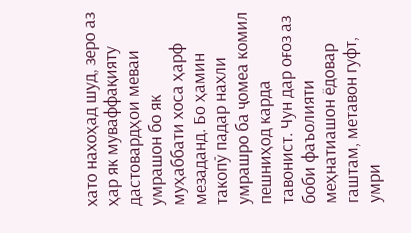хато нахоҳад шуд, зеро аз ҳар як муваффақияту дастовардҳои меваи умрашон бо як муҳаббати хоса ҳарф мезаданд. Бо ҳамин такопӯ падар нахли умрашро ба ҷомеа комил пешниҳод карда тавонист. Чун дар оғоз аз боби фаъолияти меҳнатиашон ёдовар гаштам, метавон гуфт, умри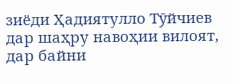зиёди Ҳадиятулло Тӯйчиев дар шаҳру навоҳии вилоят, дар байни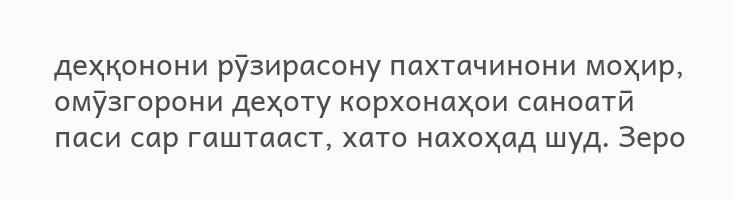деҳқонони рӯзирасону пахтачинони моҳир, омӯзгорони деҳоту корхонаҳои саноатӣ паси сар гаштааст, хато нахоҳад шуд. Зеро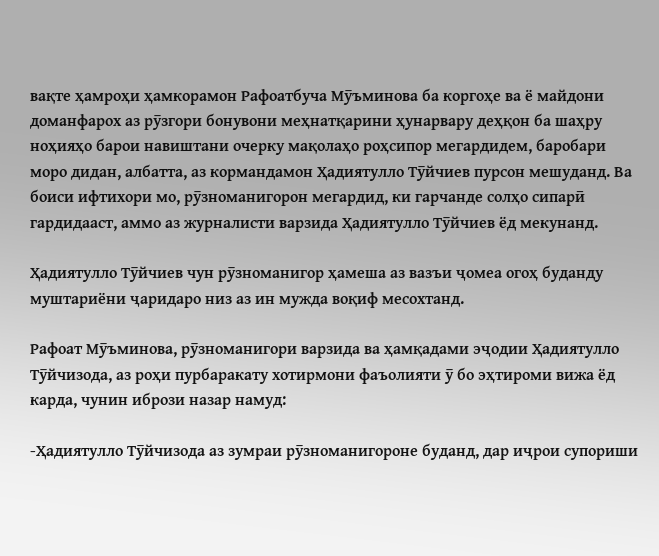вақте ҳамроҳи ҳамкорамон Рафоатбуча Мӯъминова ба коргоҳе ва ё майдони доманфарох аз рӯзгори бонувони меҳнатқарини ҳунарвару деҳқон ба шаҳру ноҳияҳо барои навиштани очерку мақолаҳо роҳсипор мегардидем, баробари моро дидан, албатта, аз кормандамон Ҳадиятулло Тӯйчиев пурсон мешуданд. Ва боиси ифтихори мо, рӯзноманигорон мегардид, ки гарчанде солҳо сипарӣ гардидааст, аммо аз журналисти варзида Ҳадиятулло Тӯйчиев ёд мекунанд.

Ҳадиятулло Тӯйчиев чун рӯзноманигор ҳамеша аз вазъи ҷомеа огоҳ буданду муштариёни ҷаридаро низ аз ин мужда воқиф месохтанд.

Рафоат Мӯъминова, рӯзноманигори варзида ва ҳамқадами эҷодии Ҳадиятулло Тӯйчизода, аз роҳи пурбаракату хотирмони фаъолияти ӯ бо эҳтироми вижа ёд карда, чунин ибрози назар намуд:

-Ҳадиятулло Тӯйчизода аз зумраи рӯзноманигороне буданд, дар иҷрои супориши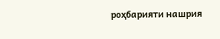роҳбарияти нашрия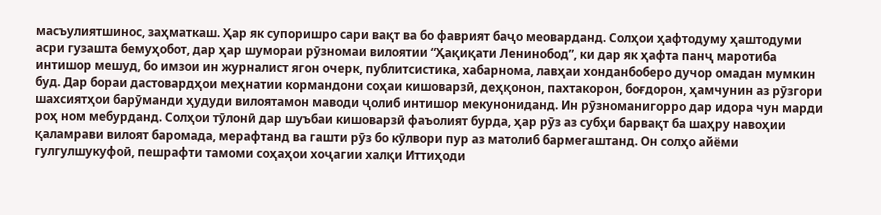масъулиятшинос, заҳматкаш. Ҳар як супоришро сари вақт ва бо фаврият баҷо меоварданд. Солҳои ҳафтодуму ҳаштодуми асри гузашта бемуҳобот, дар ҳар шумораи рӯзномаи вилоятии “Ҳақиқати Ленинобод”, ки дар як ҳафта панҷ маротиба интишор мешуд, бо имзои ин журналист ягон очерк, публитсистика, хабарнома, лавҳаи хонданбоберо дучор омадан мумкин буд. Дар бораи дастовардҳои меҳнатии кормандони соҳаи кишоварзӣ, деҳқонон, пахтакорон, боғдорон, ҳамчунин аз рӯзгори шахсиятҳои барӯманди ҳудуди вилоятамон маводи ҷолиб интишор мекунониданд. Ин рӯзноманигорро дар идора чун марди роҳ ном мебурданд. Солҳои тӯлонӣ дар шуъбаи кишоварзӣ фаъолият бурда, ҳар рӯз аз субҳи барвақт ба шаҳру навоҳии қаламрави вилоят баромада, мерафтанд ва гашти рӯз бо кӯлвори пур аз матолиб бармегаштанд. Он солҳо айёми гулгулшукуфоӣ, пешрафти тамоми соҳаҳои хоҷагии халқи Иттиҳоди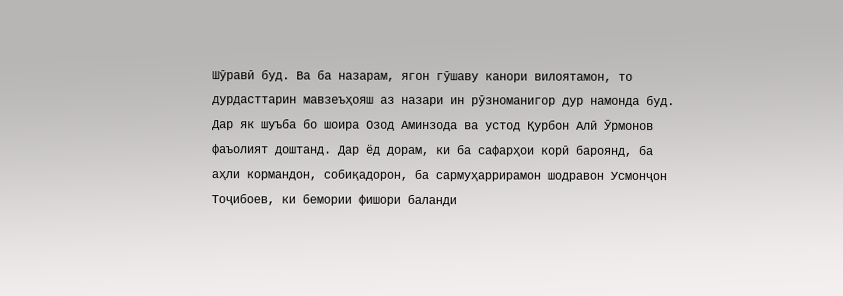Шӯравӣ буд. Ва ба назарам, ягон гӯшаву канори вилоятамон, то дурдасттарин мавзеъҳояш аз назари ин рӯзноманигор дур намонда буд. Дар як шуъба бо шоира Озод Аминзода ва устод Қурбон Алӣ Ӯрмонов фаъолият доштанд. Дар ёд дорам, ки ба сафарҳои корӣ бароянд, ба аҳли кормандон, собиқадорон, ба сармуҳаррирамон шодравон Усмонҷон Тоҷибоев, ки бемории фишори баланди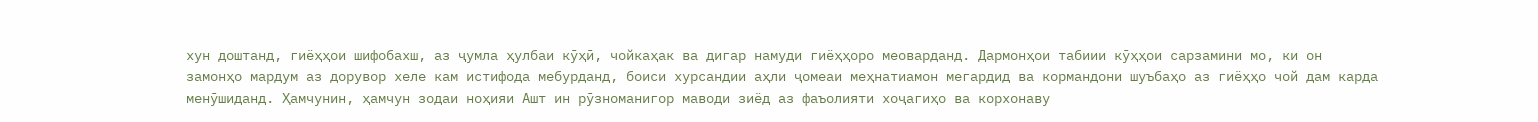хун доштанд, гиёҳҳои шифобахш, аз ҷумла ҳулбаи кӯҳӣ, чойкаҳак ва дигар намуди гиёҳҳоро меоварданд. Дармонҳои табиии кӯҳҳои сарзамини мо, ки он замонҳо мардум аз дорувор хеле кам истифода мебурданд, боиси хурсандии аҳли ҷомеаи меҳнатиамон мегардид ва кормандони шуъбаҳо аз гиёҳҳо чой дам карда менӯшиданд. Ҳамчунин, ҳамчун зодаи ноҳияи Ашт ин рӯзноманигор маводи зиёд аз фаъолияти хоҷагиҳо ва корхонаву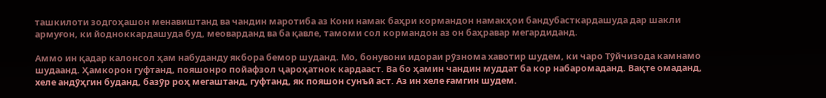ташкилоти зодгоҳашон менавиштанд ва чандин маротиба аз Кони намак баҳри кормандон намакҳои бандубасткардашуда дар шакли армуғон, ки йодноккардашуда буд, меоварданд ва ба қавле, тамоми сол кормандон аз он баҳравар мегардиданд.

Аммо ин қадар калонсол ҳам набуданду якбора бемор шуданд. Мо, бонувони идораи рӯзнома хавотир шудем, ки чаро Тӯйчизода камнамо шудаанд. Ҳамкорон гуфтанд, пояшонро пойафзол ҷароҳатнок кардааст. Ва бо ҳамин чандин муддат ба кор набаромаданд. Вақте омаданд, хеле андӯҳгин буданд, базӯр роҳ мегаштанд, гуфтанд, як пояшон сунъӣ аст. Аз ин хеле ғамгин шудем.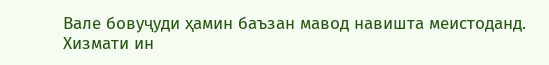Вале бовуҷуди ҳамин баъзан мавод навишта меистоданд. Хизмати ин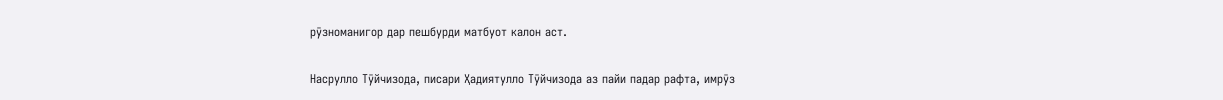рӯзноманигор дар пешбурди матбуот калон аст.

Насрулло Тӯйчизода, писари Ҳадиятулло Тӯйчизода аз пайи падар рафта, имрӯз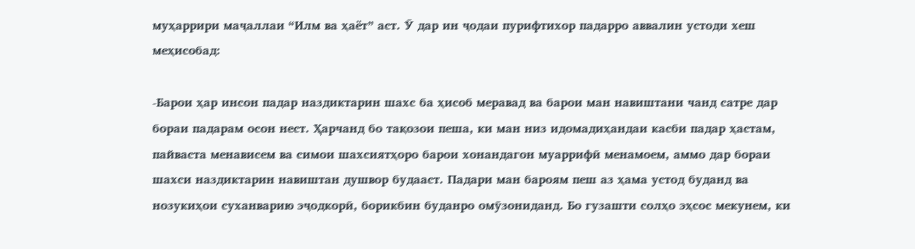муҳаррири маҷаллаи “Илм ва ҳаёт” аст. Ӯ дар ин ҷодаи пурифтихор падарро аввалин устоди хеш меҳисобад:

-Барои ҳар инсон падар наздиктарин шахс ба ҳисоб меравад ва барои ман навиштани чанд сатре дар бораи падарам осон нест. Ҳарчанд бо тақозои пеша, ки ман низ идомадиҳандаи касби падар ҳастам, пайваста менависем ва симои шахсиятҳоро барои хонандагон муаррифӣ менамоем, аммо дар бораи шахси наздиктарин навиштан душвор будааст. Падари ман бароям пеш аз ҳама устод буданд ва нозукиҳои суханварию эҷодкорӣ, борикбин буданро омӯзониданд. Бо гузашти солҳо эҳсос мекунем, ки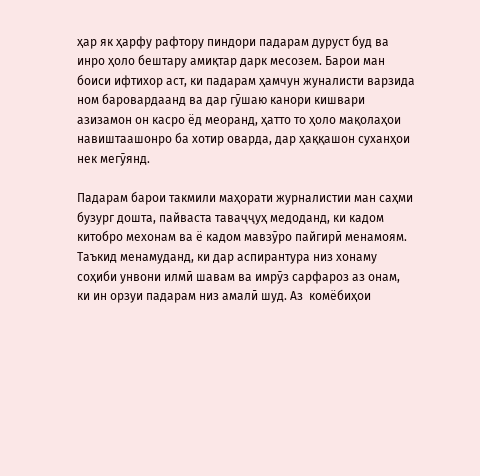ҳар як ҳарфу рафтору пиндори падарам дуруст буд ва инро ҳоло бештару амиқтар дарк месозем. Барои ман боиси ифтихор аст, ки падарам ҳамчун жуналисти варзида ном баровардаанд ва дар гӯшаю канори кишвари азизамон он касро ёд меоранд, ҳатто то ҳоло мақолаҳои навиштаашонро ба хотир оварда, дар ҳаққашон суханҳои нек мегӯянд.

Падарам барои такмили маҳорати журналистии ман саҳми бузург дошта, пайваста таваҷҷуҳ медоданд, ки кадом китобро мехонам ва ё кадом мавзӯро пайгирӣ менамоям. Таъкид менамуданд, ки дар аспирантура низ хонаму соҳиби унвони илмӣ шавам ва имрӯз сарфароз аз онам, ки ин орзуи падарам низ амалӣ шуд. Аз  комёбиҳои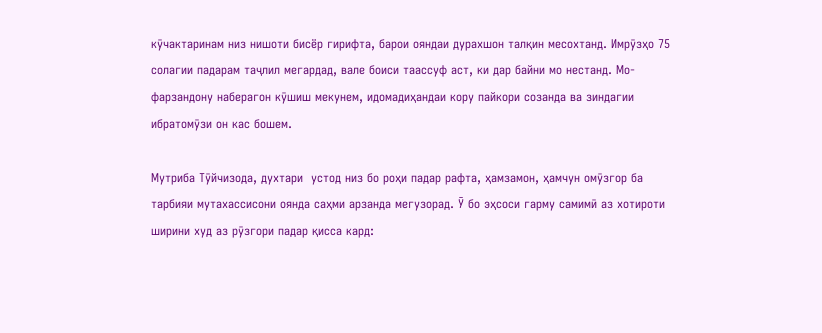кӯчактаринам низ нишоти бисёр гирифта, барои ояндаи дурахшон талқин месохтанд. Имрӯзҳо 75  солагии падарам таҷлил мегардад, вале боиси таассуф аст, ки дар байни мо нестанд. Мо-фарзандону наберагон кӯшиш мекунем, идомадиҳандаи кору пайкори созанда ва зиндагии ибратомӯзи он кас бошем.

Мутриба Тӯйчизода, духтари  устод низ бо роҳи падар рафта, ҳамзамон, ҳамчун омӯзгор ба тарбияи мутахассисони оянда саҳми арзанда мегузорад. Ӯ бо эҳсоси гарму самимӣ аз хотироти ширини худ аз рӯзгори падар қисса кард: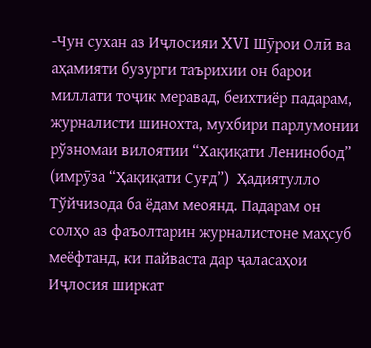-Чун сухан аз Иҷлосияи XVI Шӯрои Олӣ ва аҳамияти бузурги таърихии он барои миллати тоҷик меравад, беихтиёр падарам, журналисти шинохта, мухбири парлумонии рўзномаи вилоятии “Хақиқати Ленинобод” (имрӯза “Ҳақиқати Суғд”)  Ҳадиятулло Тўйчизода ба ёдам меоянд. Падарам он солҳо аз фаъолтарин журналистоне маҳсуб меёфтанд, ки пайваста дар ҷаласаҳои Иҷлосия ширкат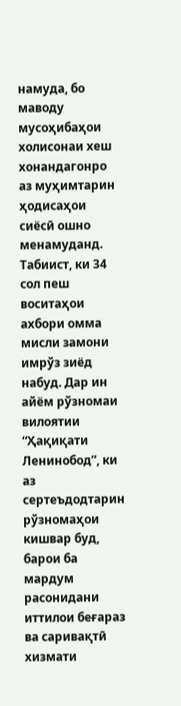намуда, бо маводу мусоҳибаҳои холисонаи хеш хонандагонро аз муҳимтарин ҳодисаҳои сиёсӣ ошно менамуданд. Табиист, ки 34 сол пеш  воситаҳои ахбори омма мисли замони имрўз зиёд набуд. Дар ин айём рўзномаи вилоятии “Ҳақиқати Ленинобод”, ки аз сертеъдодтарин рўзномаҳои кишвар буд, барои ба мардум расонидани иттилои беғараз ва саривақтӣ хизмати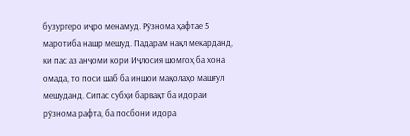бузургеро иҷро менамуд. Рўзнома ҳафтае 5 маротиба нашр мешуд. Падарам нақл мекарданд, ки пас аз анҷоми кори Иҷлосия шомгоҳ ба хона омада, то поси шаб ба иншои мақолаҳо машғул мешуданд. Сипас субҳи барвақт ба идораи рўзнома рафта, ба посбони идора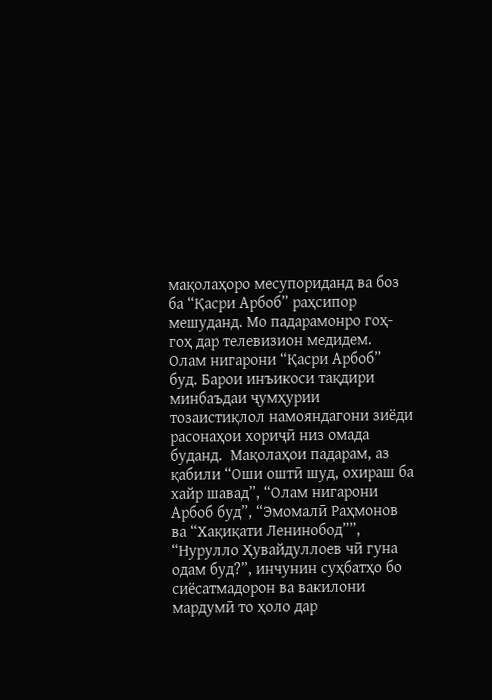мақолаҳоро месупориданд ва боз ба “Қасри Арбоб” раҳсипор мешуданд. Мо падарамонро гоҳ-гоҳ дар телевизион медидем. Олам нигарони “Қасри Арбоб” буд. Барои инъикоси тақдири минбаъдаи ҷумҳурии тозаистиқлол намояндагони зиёди расонаҳои хориҷӣ низ омада буданд.  Мақолаҳои падарам, аз қабили “Оши оштӣ шуд, охираш ба хайр шавад”, “Олам нигарони Арбоб буд”, “Эмомалӣ Раҳмонов ва “Хақиқати Ленинобод””, “Нурулло Ҳувайдуллоев чӣ гуна одам буд?”, инчунин суҳбатҳо бо сиёсатмадорон ва вакилони мардумӣ то ҳоло дар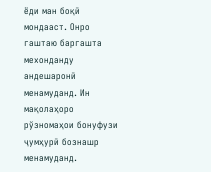ёди ман боқӣ мондааст. Онро гаштаю баргашта мехонданду андешаронӣ менамуданд. Ин мақолаҳоро рўзномаҳои бонуфузи ҷумҳурӣ бознашр менамуданд.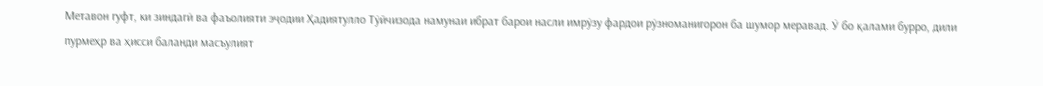Метавон гуфт, ки зиндагӣ ва фаъолияти эҷодии Ҳадиятулло Тӯйчизода намунаи ибрат барои насли имрӯзу фардои рӯзноманигорон ба шумор меравад. Ӯ бо қалами бурро, дили пурмеҳр ва ҳисси баланди масъулият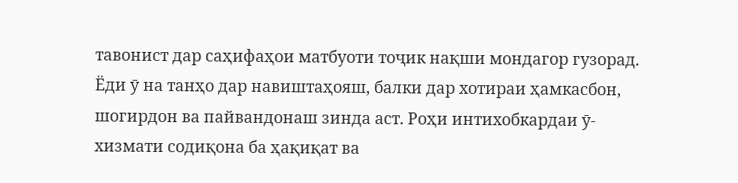тавонист дар саҳифаҳои матбуоти тоҷик нақши мондагор гузорад. Ёди ӯ на танҳо дар навиштаҳояш, балки дар хотираи ҳамкасбон, шогирдон ва пайвандонаш зинда аст. Роҳи интихобкардаи ӯ-хизмати содиқона ба ҳақиқат ва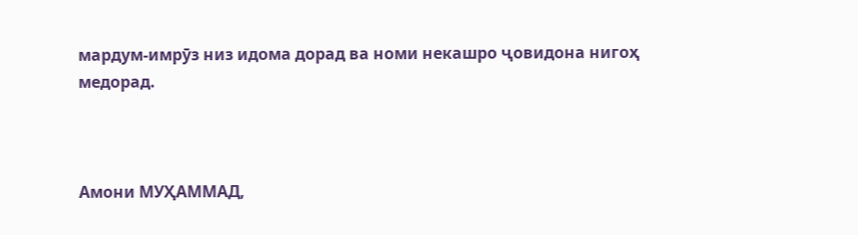мардум-имрӯз низ идома дорад ва номи некашро ҷовидона нигоҳ медорад.



Амони МУҲАММАД,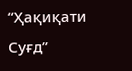“Ҳақиқати Суғд”